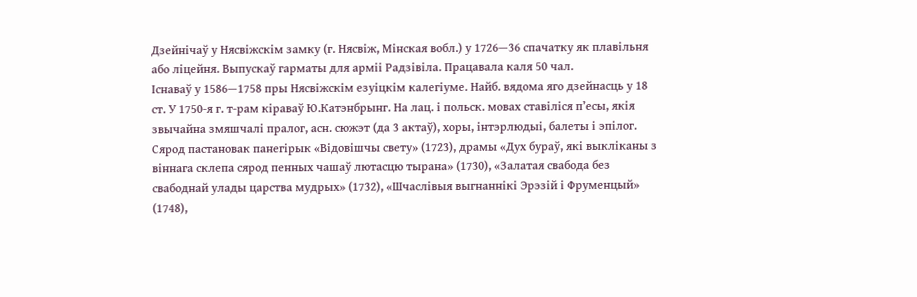Дзейнічаў у Нясвіжскім замку (г. Нясвіж, Мінская вобл.) у 1726—36 спачатку як плавільня або ліцейня. Выпускаў гарматы для арміі Радзівіла. Працавала каля 50 чал.
Існаваў у 1586—1758 пры Нясвіжскім езуіцкім калегіуме. Найб. вядома яго дзейнасць у 18 ст. У 1750-я г. т-рам кіраваў Ю.Катэнбрынг. На лац. і польск. мовах ставіліся п’есы, якія звычайна змяшчалі пралог, асн. сюжэт (да 3 актаў), хоры, інтэрлюдыі, балеты і эпілог. Сярод пастановак панегірык «Відовішчы свету» (1723), драмы «Дух бураў, які выкліканы з віннага склепа сярод пенных чашаў лютасцю тырана» (1730), «Залатая свабода без свабоднай улады царства мудрых» (1732), «Шчаслівыя выгнаннікі Эрэзій і Фруменцый» (1748),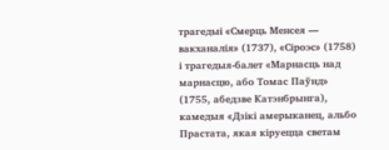трагедыі «Смерць Менсея — вакханалія» (1737), «Сіроэс» (1758) і трагедыя-балет «Марнасць над марнасцю, або Томас Паўнд» (1755, абедзве Катэнбрынга), камедыя «Дзікі амерыканец, альбо Прастата, якая кіруецца светам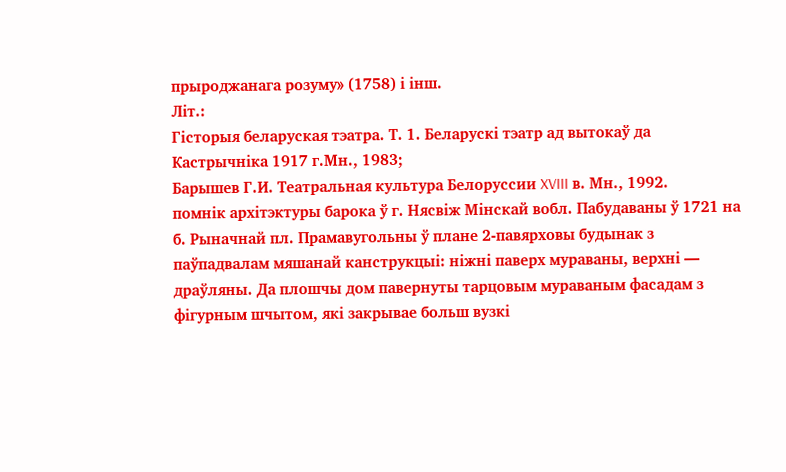прыроджанага розуму» (1758) і інш.
Літ.:
Гісторыя беларуская тэатра. Т. 1. Беларускі тэатр ад вытокаў да Кастрычніка 1917 г.Мн., 1983;
Барышев Г.И. Театральная культура Белоруссии XVIII в. Мн., 1992.
помнік архітэктуры барока ў г. Нясвіж Мінскай вобл. Пабудаваны ў 1721 на б. Рыначнай пл. Прамавугольны ў плане 2-павярховы будынак з паўпадвалам мяшанай канструкцыі: ніжні паверх мураваны, верхні — драўляны. Да плошчы дом павернуты тарцовым мураваным фасадам з фігурным шчытом, які закрывае больш вузкі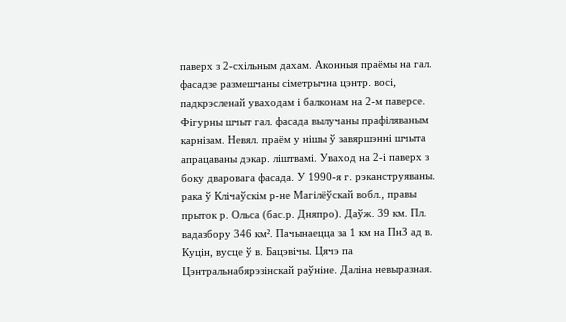паверх з 2-схільным дахам. Аконныя праёмы на гал. фасадзе размешчаны сіметрычна цэнтр. восі, падкрэсленай уваходам і балконам на 2-м паверсе. Фігурны шчыт гал. фасада вылучаны прафіляваным карнізам. Невял. праём у нішы ў завяршэнні шчыта апрацаваны дэкар. ліштвамі. Уваход на 2-і паверх з боку дваровага фасада. У 1990-я г. рэканструяваны.
рака ў Клічаўскім р-не Магілёўскай вобл., правы прыток р. Ольса (бас.р. Дняпро). Даўж. 39 км. Пл. вадазбору 346 км². Пачынаецца за 1 км на ПнЗ ад в. Куцін, вусце ў в. Бацэвічы. Цячэ па Цэнтральнабярэзінскай раўніне. Даліна невыразная.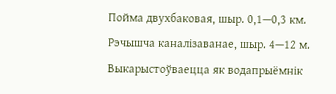Пойма двухбаковая, шыр. 0,1—0,3 км. Рэчышча каналізаванае, шыр. 4—12 м. Выкарыстоўваецца як водапрыёмнік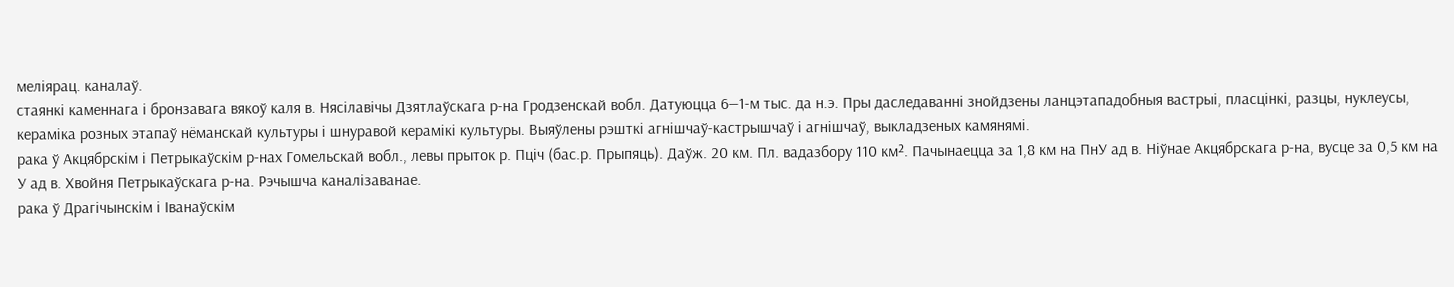меліярац. каналаў.
стаянкі каменнага і бронзавага вякоў каля в. Нясілавічы Дзятлаўскага р-на Гродзенскай вобл. Датуюцца 6—1-м тыс. да н.э. Пры даследаванні знойдзены ланцэтападобныя вастрыі, пласцінкі, разцы, нуклеусы, кераміка розных этапаў нёманскай культуры і шнуравой керамікі культуры. Выяўлены рэшткі агнішчаў-кастрышчаў і агнішчаў, выкладзеных камянямі.
рака ў Акцябрскім і Петрыкаўскім р-нах Гомельскай вобл., левы прыток р. Пціч (бас.р. Прыпяць). Даўж. 20 км. Пл. вадазбору 110 км². Пачынаецца за 1,8 км на ПнУ ад в. Ніўнае Акцябрскага р-на, вусце за 0,5 км на У ад в. Хвойня Петрыкаўскага р-на. Рэчышча каналізаванае.
рака ў Драгічынскім і Іванаўскім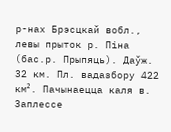р-нах Брэсцкай вобл., левы прыток р. Піна (бас.р. Прыпяць). Даўж. 32 км. Пл. вадазбору 422 км². Пачынаецца каля в. Заплессе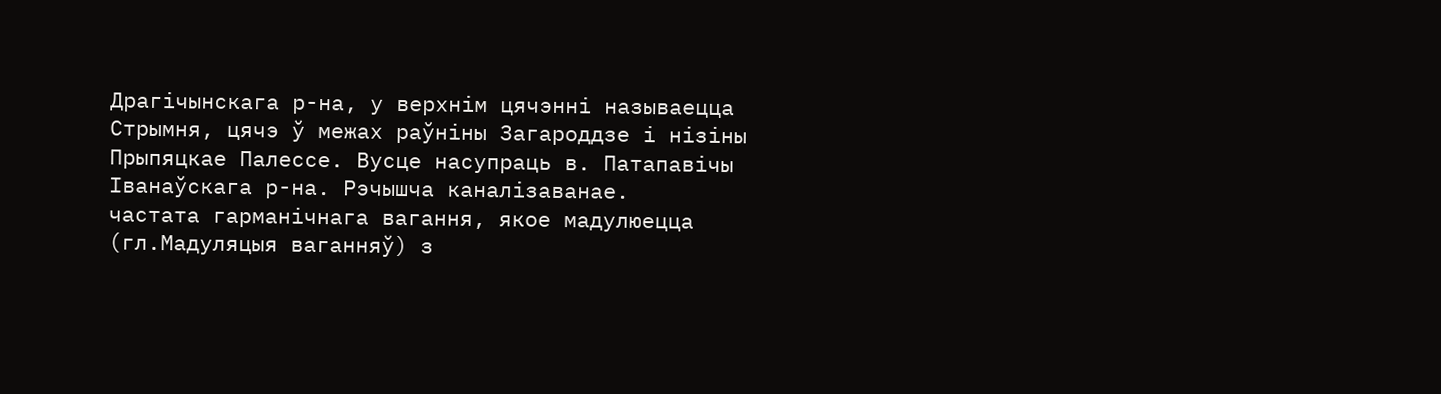Драгічынскага р-на, у верхнім цячэнні называецца Стрымня, цячэ ў межах раўніны Загароддзе і нізіны Прыпяцкае Палессе. Вусце насупраць в. Патапавічы Іванаўскага р-на. Рэчышча каналізаванае.
частата гарманічнага вагання, якое мадулюецца (гл.Мадуляцыя ваганняў) з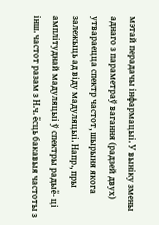мэтай перадачы інфармацыі. У выніку змены аднаго з параметраў вагання (радзей двух) утвараецца спектр частот, шырыня якога залежыць ад віду мадуляцыі. Напр., пры амплітуднай мадуляцыі ў спектры радыё- ці інш. частот разам з Н.ч. ёсць бакавыя частоты з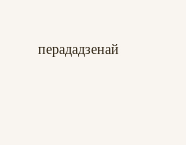перададзенай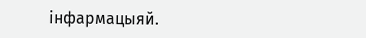інфармацыяй.